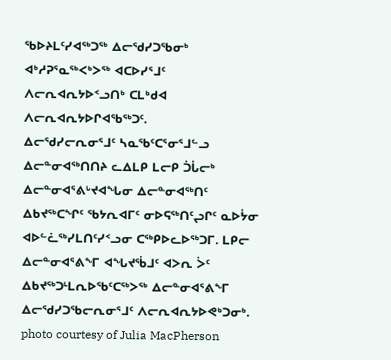ᖃᐅᔨᒪᑦᓯᐊᖅᑐᖅ ᐃᓕᖁᓯᑐᖃᓂᒃ
ᐊᒃᓱᕈᕐᓇᖅᐸᒃᐳᖅ ᐊᑕᐅᓯᕐᒧᑦ ᐱᓕᕆᐊᕆᔭᐅᑉᓗᑎᒃ ᑕᒪᒃᑯᐊ ᐱᓕᕆᐊᕆᔭᐅᒋᐊᖃᖅᑐᑦ.
ᐃᓕᖁᓯᓕᕆᓂᕐᒧᑦ ᓴᓇᖃᑦᑕᕐᓂᕐᒧᓪᓗ ᐃᓕᓐᓂᐊᖅᑎᑎᔨ ᓚᐃᒪᑭ ᒪᓕᑭ ᑑᒑᓕᒃ ᐃᓕᓐᓂᐊᕐᕕᒡᔪᐊᖓᓂ ᐃᓕᓐᓂᐊᖅᑎᑦ ᐃᑲᔪᖅᑕᖏᑦ ᖃᔭᕆᐊᒥᑦ ᓂᐅᕋᖅᑎᑦᖢᒋᑦ ᓇᐅᔮᓂ ᐊᐅᓪᓛᖅᓯᒪᑎᑦᓯᑉᓗᓂ ᑕᖅᑭᐅᓚᐅᖅᑐᒥ. ᒪᑭᓕ ᐃᓕᓐᓂᐊᕐᕕᖕᒥ ᐊᖓᔪᖄᒧᑦ ᐊᐳᕆ ᐴᑦ ᐃᑲᔪᖅᑐᒻᒪᕆᐅᖃᑦᑕᖅᐳᖅ ᐃᓕᓐᓂᐊᕐᕕᖕᒥ ᐃᓕᖁᓯᑐᖃᓕᕆᓂᕐᒧᑦ ᐱᓕᕆᐊᕆᔭᐅᕙᒃᑐᓂᒃ. photo courtesy of Julia MacPherson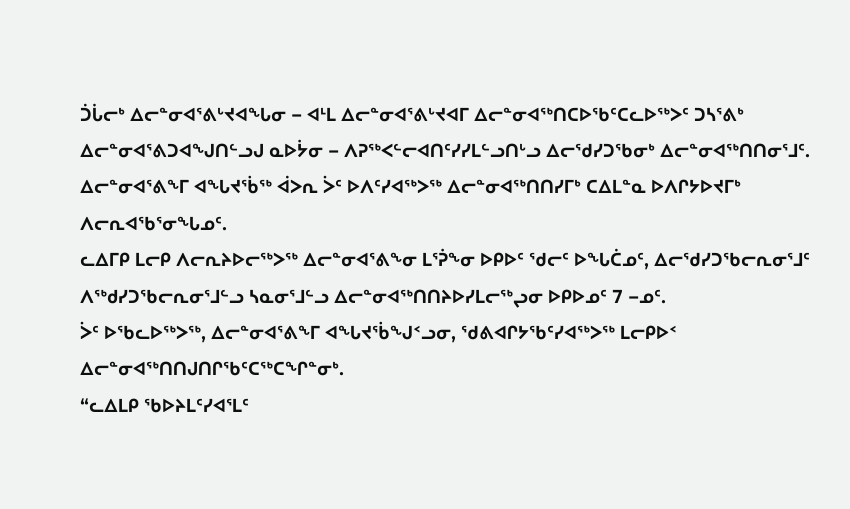ᑑᒑᓕᒃ ᐃᓕᓐᓂᐊᕐᕕᒡᔪᐊᖓᓂ − ᐊᒻᒪ ᐃᓕᓐᓂᐊᕐᕕᒡᔪᐊᒥ ᐃᓕᓐᓂᐊᖅᑎᑕᐅᖃᑦᑕᓚᐅᖅᐳᑦ ᑐᓴᕐᕕᒃ ᐃᓕᓐᓂᐊᕐᕕᑐᐊᖑᑎᓪᓗᒍ ᓇᐅᔮᓂ − ᐱᕈᖅᐸᓪᓕᐊᑎᑦᓯᓯᒪᓪᓗᑎᒡᓗ ᐃᓕᖁᓯᑐᖃᓂᒃ ᐃᓕᓐᓂᐊᖅᑎᑎᓂᕐᒧᑦ. ᐃᓕᓐᓂᐊᕐᕕᖕᒥ ᐊᖓᔪᖄᖅ ᐋᐳᕆ ᐴᑦ ᐅᐱᑦᓯᐊᖅᐳᖅ ᐃᓕᓐᓂᐊᖅᑎᑎᓯᒥᒃ ᑕᐃᒪᓐᓇ ᐅᐱᒋᔭᐅᔪᒥᒃ ᐱᓕᕆᐊᖃᕐᓂᖓᓄᑦ.
ᓚᐃᒥᑭ ᒪᓕᑭ ᐱᓕᕆᔨᐅᓕᖅᐳᖅ ᐃᓕᓐᓂᐊᕐᕕᖕᓂ ᒪᕐᕉᖕᓂ ᐅᑭᐅᑦ ᖁᓕᑦ ᐅᖓᑖᓄᑦ, ᐃᓕᖁᓯᑐᖃᓕᕆᓂᕐᒧᑦ ᐱᖅᑯᓯᑐᖃᓕᕆᓂᕐᒧᓪᓗ ᓴᓇᓂᕐᒧᓪᓗ ᐃᓕᓐᓂᐊᖅᑎᑎᔨᐅᓯᒪᓕᖅᖢᓂ ᐅᑭᐅᓄᑦ 7 −ᓄᑦ.
ᐴᑦ ᐅᖃᓚᐅᖅᐳᖅ, ᐃᓕᓐᓂᐊᕐᕕᖕᒥ ᐊᖓᔪᖄᖑᑉᓗᓂ, ᖁᕕᐊᒋᔭᖃᑦᓯᐊᖅᐳᖅ ᒪᓕᑭᐅᑉ ᐃᓕᓐᓂᐊᖅᑎᑎᒍᑎᒋᖃᑦᑕᖅᑕᖏᓐᓂᒃ.
“ᓚᐃᒪᑭ ᖃᐅᔨᒪᑦᓯᐊᕐᒪᑦ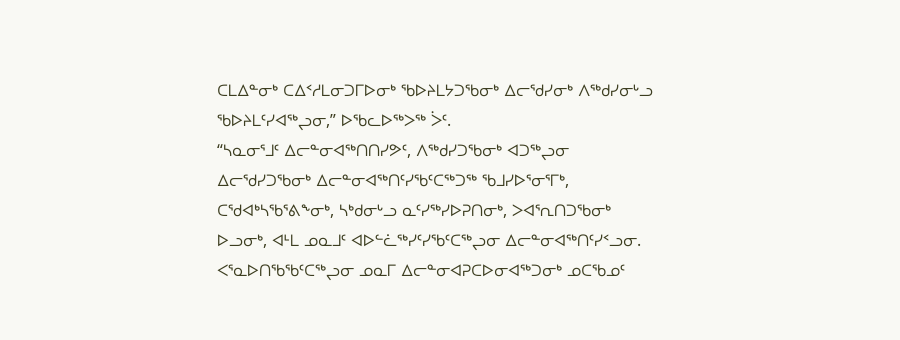ᑕᒪᐃᓐᓂᒃ ᑕᐃᑉᓱᒪᓂᑐᒥᐅᓂᒃ ᖃᐅᔨᒪᔭᑐᖃᓂᒃ ᐃᓕᖁᓯᓂᒃ ᐱᖅᑯᓯᓂᒡᓗ ᖃᐅᔨᒪᑦᓯᐊᖅᖢᓂ,” ᐅᖃᓚᐅᖅᐳᖅ ᐴᑦ.
“ᓴᓇᓂᕐᒧᑦ ᐃᓕᓐᓂᐊᖅᑎᑎᓯᕗᑦ, ᐱᖅᑯᓯᑐᖃᓂᒃ ᐊᑐᖅᖢᓂ ᐃᓕᖁᓯᑐᖃᓂᒃ ᐃᓕᓐᓂᐊᖅᑎᑦᓯᖃᑦᑕᖅᑐᖅ ᖃᒧᓯᐅᕐᓂᕐᒥᒃ, ᑕᖁᐊᒃᓴᖃᕐᕕᖕᓂᒃ, ᓴᒃᑯᓂᒡᓗ ᓇᑦᓯᖅᓯᐅᕈᑎᓂᒃ, ᐳᐊᕐᕆᑎᑐᖃᓂᒃ ᐅᓗᓂᒃ, ᐊᒻᒪ ᓄᓇᒧᑦ ᐊᐅᓪᓛᖅᓯᑦᓯᖃᑦᑕᖅᖢᓂ ᐃᓕᓐᓂᐊᖅᑎᑦᓯᑉᓗᓂ. ᐸᕐᓇᐅᑎᖃᖃᑦᑕᖅᖢᓂ ᓄᓇᒥ ᐃᓕᓐᓂᐊᕈᑕᐅᓂᐊᖅᑐᓂᒃ ᓄᑕᖃᓄᑦ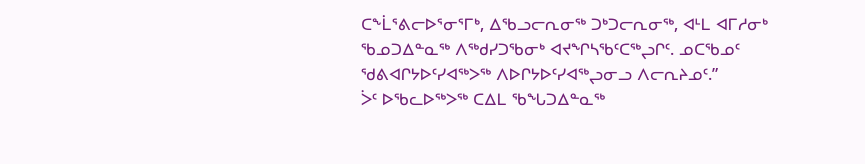ᑕᖕᒫᕐᕕᓕᐅᕐᓂᕐᒥᒃ, ᐃᖃᓗᓕᕆᓂᖅ ᑐᒃᑐᓕᕆᓂᖅ, ᐊᒻᒪ ᐊᒥᓱᓂᒃ ᖃᓄᑐᐃᓐᓇᖅ ᐱᖅᑯᓯᑐᖃᓂᒃ ᐊᔪᖏᓴᖃᑦᑕᖅᖢᒋᑦ. ᓄᑕᖃᓄᑦ ᖁᕕᐊᒋᔭᐅᑦᓯᐊᖅᐳᖅ ᐱᐅᒋᔭᐅᑦᓯᐊᖅᖢᓂᓗ ᐱᓕᕆᔨᓄᑦ.”
ᐴᑦ ᐅᖃᓚᐅᖅᐳᖅ ᑕᐃᒪ ᖃᖓᑐᐃᓐᓇᖅ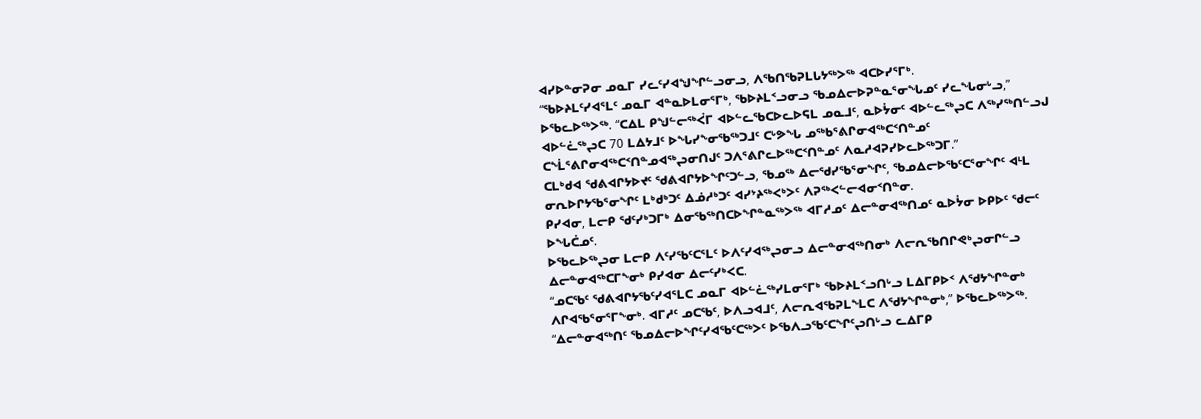ᐊᓯᐅᓐᓂᕈᓂ ᓄᓇᒥ ᓯᓚᑦᓯᐊᖑᖏᓪᓗᓂᓗ, ᐱᖃᑎᖃᕈᒪᒐᔭᖅᐳᖅ ᐊᑕᐅᓯᕐᒥᒃ.
“ᖃᐅᔨᒪᑦᓯᐊᕐᒪᑦ ᓄᓇᒥ ᐊᓐᓇᐅᒪᓂᕐᒥᒃ, ᖃᐅᔨᒪᑉᓗᓂᓗ ᖃᓄᐃᓕᐅᕈᓐᓇᕐᓂᖓᓄᑦ ᓯᓚᖓᓂᒡᓗ,” ᐅᖃᓚᐅᖅᐳᖅ. “ᑕᐃᒪ ᑭᖑᓪᓕᖅᐹᒥ ᐊᐅᓪᓚᖃᑕᐅᓚᐅᕋᒪ ᓄᓇᒧᑦ, ᓇᐅᔮᓂᑦ ᐊᐅᓪᓚᖅᖢᑕ ᐱᖅᓯᖅᑎᓪᓗᒍ ᐊᐅᓪᓛᖅᖢᑕ 70 ᒪᐃᔭᒧᑦ ᐅᖓᓯᖕᓂᖃᖅᑐᒧᑦ ᑕᒡᕗᖓ ᓄᖅᑲᕐᕕᒋᓂᐊᖅᑕᑉᑎᓐᓄᑦ ᑕᖕᒫᕐᕕᒋᓂᐊᖅᑕᑉᑎᓐᓄᐊᖅᖢᓂᑎᒍᑦ ᑐᐱᕐᕕᒋᓚᐅᖅᑕᑉᑎᓐᓄᑦ ᐱᓇᓱᐊᕈᓯᐅᓚᐅᖅᑐᒥ.”
ᑕᒪᒃᑯᐊ ᖁᕕᐊᒋᔭᐅᔪᑦ ᖁᕕᐊᒋᔭᐅᖏᑦᑐᓪᓗ, ᖃᓄᖅ ᐃᓕᖁᓯᖃᕐᓂᖏᑦ, ᖃᓄᐃᓕᐅᖃᑦᑕᕐᓂᖏᑦ ᐊᒻᒪ ᓂᕆᐅᒋᔭᖃᕐᓂᖏᑦ ᒪᒃᑯᒃᑐᑦ ᐃᓅᓱᒃᑐᑦ ᐊᓯᔾᔨᖅᐸᒃᐳᑦ ᐱᕈᖅᐸᓪᓕᐊᓂᑉᑎᓐᓂ.
ᑭᓯᐊᓂ, ᒪᓕᑭ ᖁᑦᓯᒃᑐᒥᒃ ᐃᓂᖃᖅᑎᑕᐅᖏᓐᓇᖅᐳᖅ ᐊᒥᓱᓄᑦ ᐃᓕᓐᓂᐊᖅᑎᓄᑦ ᓇᐅᔮᓂ ᐅᑭᐅᑦ ᖁᓕᑦ ᐅᖓᑖᓄᑦ.
ᐅᖃᓚᐅᖅᖢᓂ ᒪᓕᑭ ᐱᑦᓯᖃᑦᑕᕐᒪᑦ ᐅᐱᑦᓯᐊᖅᖢᓂᓗ ᐃᓕᓐᓂᐊᖅᑎᓂᒃ ᐱᓕᕆᖃᑎᒋᕙᒃᖢᓂᒋᓪᓗ ᐃᓕᓐᓂᐊᖅᑕᒥᖕᓂᒃ ᑭᓯᐊᓂ ᐃᓕᑦᓯᒃᐸᑕ.
“ᓄᑕᖃᑦ ᖁᕕᐊᒋᔭᖃᑦᓯᐊᕐᒪᑕ ᓄᓇᒥ ᐊᐅᓪᓛᖅᓯᒪᓂᕐᒥᒃ ᖃᐅᔨᒪᑉᓗᑎᒡᓗ ᒪᐃᒥᑭᐅᑉ ᐱᖁᔭᖏᓐᓂᒃ ᐱᒋᐊᖃᕐᓂᕐᒥᖕᓂᒃ. ᐊᒥᓱᑦ ᓄᑕᖃᑦ, ᐅᐱᓗᐊᒧᑦ, ᐱᓕᕆᐊᖃᕈᒪᖕᒪᑕ ᐱᖁᔭᖏᓐᓂᒃ,” ᐅᖃᓚᐅᖅᐳᖅ. “ᐃᓕᓐᓂᐊᖅᑎᑦ ᖃᓄᐃᓕᐅᖏᑦᓯᐊᖃᑦᑕᖅᐳᑦ ᐅᖃᐱᓗᖃᑦᑕᖏᑦᖢᑎᒡᓗ ᓚᐃᒥᑭ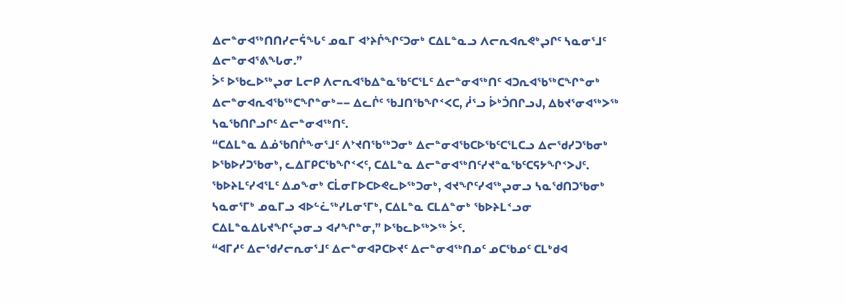ᐃᓕᓐᓂᐊᖅᑎᑎᓯᓕᕌᖓᑦ ᓄᓇᒥ ᐊᔾᔨᒌᖏᑦᑐᓂᒃ ᑕᐃᒪᓐᓇᓗ ᐱᓕᕆᐊᕆᕙᒃᖢᒋᑦ ᓴᓇᓂᕐᒧᑦ ᐃᓕᓐᓂᐊᕐᕕᖓᓂ.”
ᐴᑦ ᐅᖃᓚᐅᖅᖢᓂ ᒪᓕᑭ ᐱᓕᕆᐊᖃᐃᓐᓇᖃᑦᑕᕐᒪᑦ ᐃᓕᓐᓂᐊᖅᑎᑦ ᐊᑐᕆᐊᖃᖅᑕᖏᓐᓂᒃ ᐃᓕᓐᓂᐊᕆᐊᖃᖅᑕᖏᓐᓂᒃ−− ᐃᓚᒌᑦ ᖃᒧᑎᖃᖏᑉᐸᑕ, ᓲᕐᓗ ᐆᒃᑑᑎᒋᓗᒍ, ᐃᑲᔪᕐᓂᐊᖅᐳᖅ ᓴᓇᖃᑎᒋᓗᒋᑦ ᐃᓕᓐᓂᐊᖅᑎᑦ.
“ᑕᐃᒪᓐᓇ ᐃᓅᖃᑎᒌᖕᓂᕐᒧᑦ ᐱᔾᔪᑎᖃᖅᑐᓂᒃ ᐃᓕᓐᓂᐊᖃᑕᐅᖃᑦᑕᕐᒪᑕᓗ ᐃᓕᖁᓯᑐᖃᓂᒃ ᐅᖃᐅᓯᑐᖃᓂᒃ, ᓚᐃᒥᑭᑕᖃᖏᑉᐸᑦ, ᑕᐃᒪᓐᓇ ᐃᓕᓐᓂᐊᖅᑎᑦᓯᔪᓐᓇᖃᑦᑕᕋᔭᖏᑉᐳᒍᑦ. ᖃᐅᔨᒪᑦᓯᐊᕐᒪᑦ ᐃᓄᖕᓂᒃ ᑕᒫᓂᒥᐅᑕᐅᕙᓚᐅᖅᑐᓂᒃ, ᐊᔪᖏᑦᓯᐊᖅᖢᓂᓗ ᓴᓇᖁᑎᑐᖃᓂᒃ ᓴᓇᓂᕐᒥᒃ ᓄᓇᒥᓗ ᐊᐅᓪᓛᖅᓯᒪᓂᕐᒥᒃ, ᑕᐃᒪᓐᓇ ᑕᒪᐃᓐᓂᒃ ᖃᐅᔨᒪᑉᓗᓂ ᑕᐃᒪᓐᓇᐃᒐᔪᖏᑦᖢᓂᓗ ᐊᓯᖏᓐᓂ,” ᐅᖃᓚᐅᖅᐳᖅ ᐴᑦ.
“ᐊᒥᓱᑦ ᐃᓕᖁᓯᓕᕆᓂᕐᒧᑦ ᐃᓕᓐᓂᐊᕈᑕᐅᔪᑦ ᐃᓕᓐᓂᐊᖅᑎᓄᑦ ᓄᑕᖃᓄᑦ ᑕᒪᒃᑯᐊ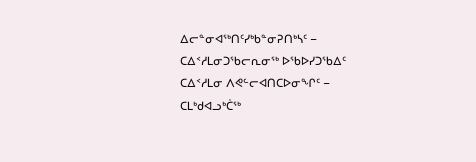ᐃᓕᓐᓂᐊᖅᑎᑦᓯᒃᑲᓐᓂᕈᑎᒃᓴᑦ − ᑕᐃᑉᓱᒪᓂᑐᖃᓕᕆᓂᖅ ᐅᖃᐅᓯᑐᖃᐃᑦ ᑕᐃᑉᓱᒪᓂ ᐱᕙᓪᓕᐊᑎᑕᐅᓂᖏᑦ − ᑕᒪᒃᑯᐊᓗᒃᑖᖅ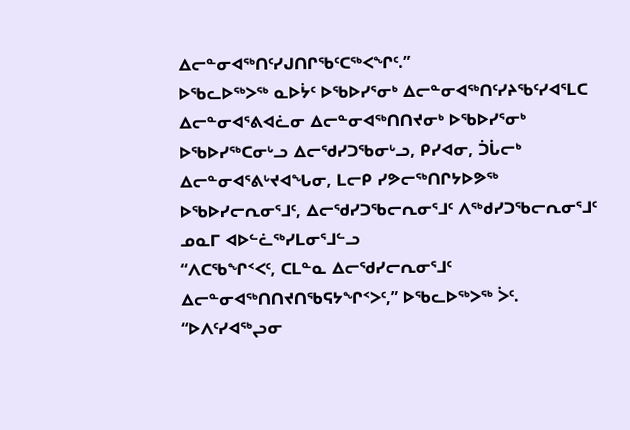ᐃᓕᓐᓂᐊᖅᑎᑦᓯᒍᑎᒋᖃᑦᑕᖅᐸᖏᑦ.”
ᐅᖃᓚᐅᖅᐳᖅ ᓇᐅᔮᑦ ᐅᖃᐅᓯᕐᓂᒃ ᐃᓕᓐᓂᐊᖅᑎᑦᓯᔨᖃᑦᓯᐊᕐᒪᑕ ᐃᓕᓐᓂᐊᕐᕕᐊᓛᓂ ᐃᓕᓐᓂᐊᖅᑎᑎᔪᓂᒃ ᐅᖃᐅᓯᕐᓂᒃ ᐅᖃᐅᓯᖅᑕᓂᒡᓗ ᐃᓕᖁᓯᑐᖃᓂᒡᓗ, ᑭᓯᐊᓂ, ᑑᒑᓕᒃ ᐃᓕᓐᓂᐊᕐᕕᒡᔪᐊᖓᓂ, ᒪᓕᑭ ᓯᕗᓕᖅᑎᒋᔭᐅᕗᖅ ᐅᖃᐅᓯᓕᕆᓂᕐᒧᑦ, ᐃᓕᖁᓯᑐᖃᓕᕆᓂᕐᒧᑦ ᐱᖅᑯᓯᑐᖃᓕᕆᓂᕐᒧᑦ ᓄᓇᒥ ᐊᐅᓪᓛᖅᓯᒪᓂᕐᒧᓪᓗ
“ᐱᑕᖃᖏᑉᐸᑦ, ᑕᒪᓐᓇ ᐃᓕᖁᓯᓕᕆᓂᕐᒧᑦ ᐃᓕᓐᓂᐊᖅᑎᑎᔪᑎᖃᕋᔭᖏᑉᐳᑦ,” ᐅᖃᓚᐅᖅᐳᖅ ᐴᑦ. “ᐅᐱᑦᓯᐊᖅᖢᓂ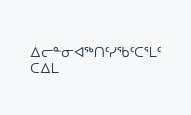ᐃᓕᓐᓂᐊᖅᑎᑦᓯᖃᑦᑕᕐᒪᑦ ᑕᐃᒪ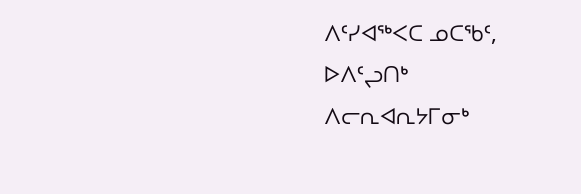ᐱᑦᓯᐊᖅᐸᑕ ᓄᑕᖃᑦ, ᐅᐱᑦᖢᑎᒃ ᐱᓕᕆᐊᕆᔭᒥᓂᒃ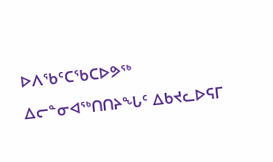ᐅᐱᖃᑦᑕᖃᑕᐅᕗᖅ ᐃᓕᓐᓂᐊᖅᑎᑎᔨᖓᑦ ᐃᑲᔪᓚᐅᕋᒥ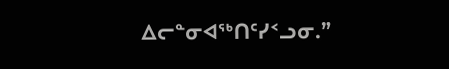ᐃᓕᓐᓂᐊᖅᑎᑦᓯᑉᓗᓂ.”